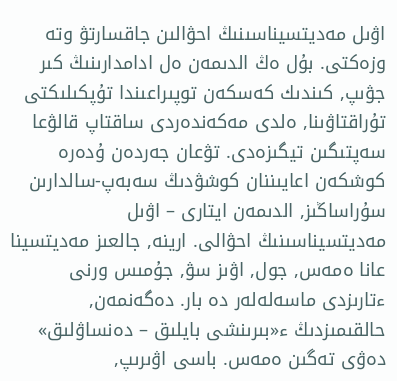اۋىل مەديتسيناسىنىڭ احۋالىن جاقسارتۋ وتە وزەكتى. بۇل ەڭ الدىمەن ەل ادامدارىنىڭ كىر جۋىپ, كىندىك كەسكەن توپىراعىندا تۇپكىلىكتى تۇراقتاۋىنا, ەلدى مەكەندەردى ساقتاپ قالۋعا سەپتىگىن تيگىزەدى. تۋعان جەردەن ۇدەرە كوشكەن اعايىننان كوشۋدىڭ سەبەپ-سالدارىن سۇراساڭىز, الدىمەن ايتارى – اۋىل مەديتسيناسىنىڭ احۋالى. ارينە, جالعىز مەديتسينا عانا ەمەس, جول, اۋىز سۋ, جۇمىس ورنى ءتارىزدى ماسەلەلەر دە بار. دەگەنمەن, حالقىمىزدىڭ ء«بىرىنشى بايلىق – دەنساۋلىق» دەۋى تەگىن ەمەس. باسى اۋىرىپ,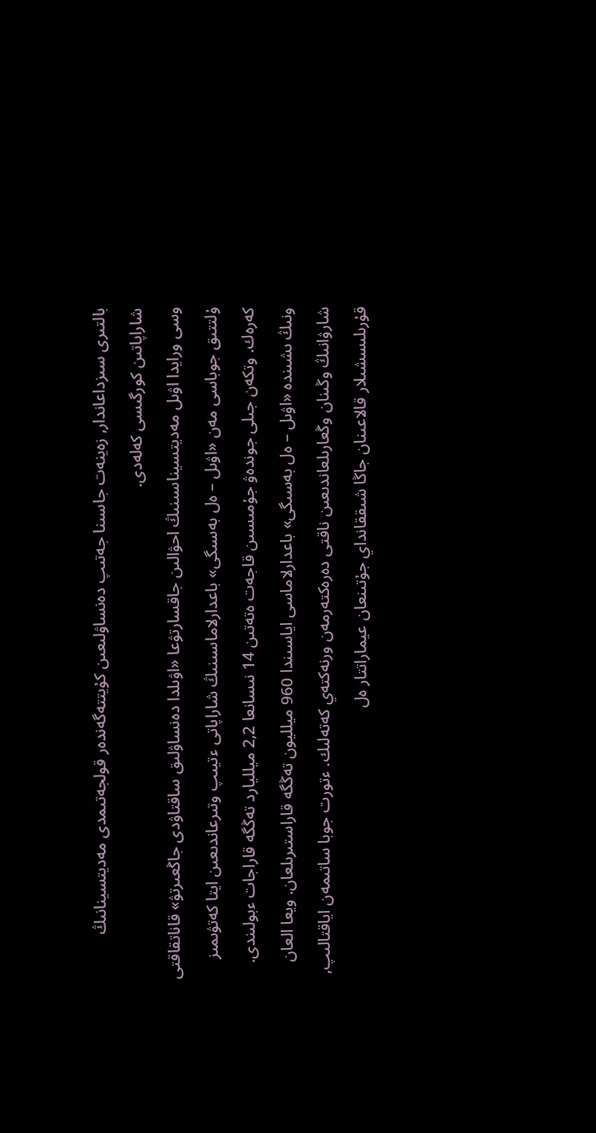بالتىرى سىزداعاندار, زەينەت جاسىنا جەتىپ دەنساۋلىعىن كۇيتتەگەندەر قولجەتىمدى مەديتسينانىڭ شاراپاتىن كورگىسى كەلەدى.
وسى ورايدا اۋىل مەديتسيناسىنىڭ احۋالىن جاقسارتۋعا «اۋىلدا دەنساۋلىق ساقتاۋدى جاڭعىرتۋ» قاناتقاقتى ۇلتتىق جوباسى مەن «اۋىل – ەل بەسىگى» باعدارلاماسىنىڭ شاراپاتى ءتيىپ وتىرعاندىعىن ايتا كەتۋىمىز كەرەك. وتكەن جىلى جوندەۋ جۇمىسىن قاجەت ەتەتىن 14 نىسانعا 2,2 ميلليارد تەڭگە قاراجات ءبولىندى. ونىڭ ىشىندە «اۋىل – ەل بەسىگى» باعدارلاماسى اياسىندا 960 ميلليون تەڭگە قاراستىرىلعان. ويعا العان شارۋانىڭ وڭىنان وڭعارىلعاندىعىن ناقتى دەرەكتەرمەن ورنەكتەي كەتەلىك. ءتورت جوبا ساتىمەن اياقتالىپ, قۇرىلىسشىلار قالاعىنان جاڭا شىققانداي جۇتىنعان عيماراتتار ەل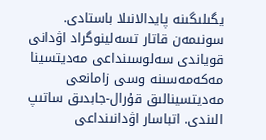يگىلىگىنە پايدالانىلا باستادى. سونىمەن قاتار تسەلينوگراد اۋدانى قوياندى سەلوسىنداعى مەديتسينا مەكەمەسىنە وسى زامانعى مەديتسينالىق قۇرال-جابدىق ساتىپ الىندى. اتباسار اۋدانىنداعى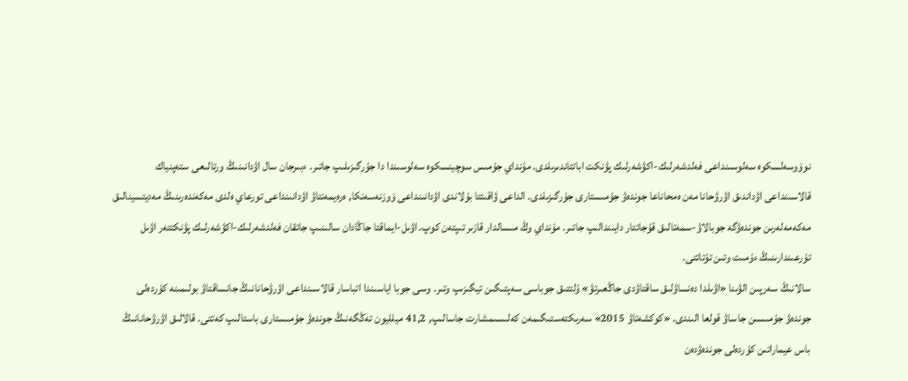نوۆوسەلسكوە سەلوسىنداعى فەلدشەرلىك-اكۋشەرلىك پۋنكت اباتتاندىرىلدى. مۇنداي جۇمىس سوچينسكوە سەلوسىندا دا جۇرگىزىلىپ جاتىر. ءبىرجان سال اۋدانىنىڭ ورتالىعى ستەپنياك قالاسىنداعى اۋداندىق اۋرۋحانا مەن ەمحاناعا جوندەۋ جۇمىستارى جۇرگىزىلدى. الداعى ۋاقىتتا بۇلاندى اۋدانىنداعى ۆوزنەسەنكا, ەرەيمەنتاۋ اۋدانىنداعى تورعاي ەلدى مەكەندەرىنىڭ مەديتسينالىق مەكەمەلەرىن جوندەۋگە جوبالاۋ-سمەتالىق قۇجاتتار دايىندالىپ جاتىر. مۇنداي وڭ مىسالدار قازىر تىپتەن كوپ. اۋىل-ايماقتا جاڭادان سالىنىپ جاتقان فەلدشەرلىك-اكۋشەرلىك پۋنكتتەر اۋىل تۇرعىندارىنىڭ ءۇمىت وتىن تۇتاتتى.
سالانىڭ سەرپىن الۋىنا «اۋىلدا دەنساۋلىق ساقتاۋدى جاڭعىرتۋ» ۇلتتىق جوباسى سەپتىگىن تيگىزىپ وتىر. وسى جوبا اياسىندا اتباسار قالاسىنداعى اۋرۋحانانىڭ جانساقتاۋ بولىمىنە كۇردەلى جوندەۋ جۇمىسىن جاساۋ قولعا الىندى. «كوكشەتاۋ 2015» سەرىكتەستىگىمەن كەلىسىمشارت جاسالىپ, 41,2 ميلليون تەڭگەنىڭ جوندەۋ جۇمىستارى باستالىپ كەتتى. قالالىق اۋرۋحانانىڭ باس عيماراتىن كۇردەلى جوندەۋدەن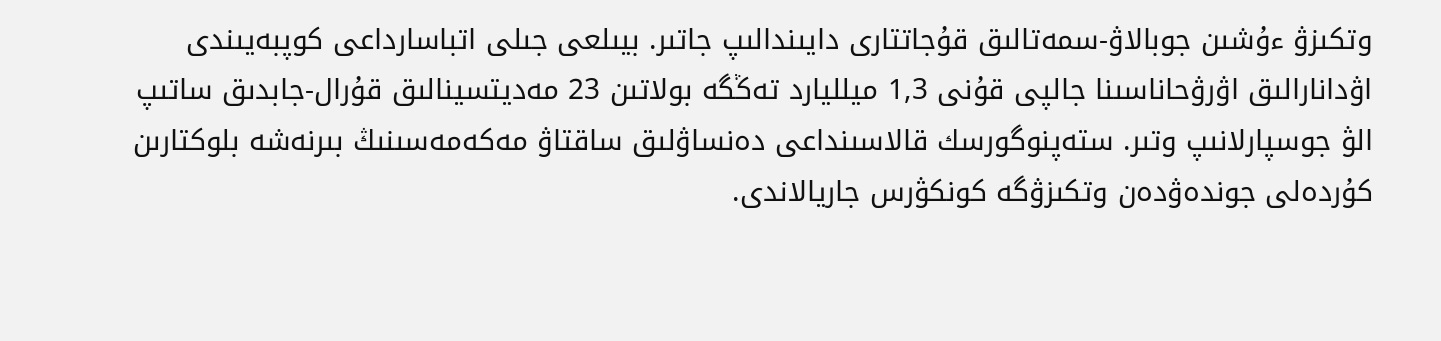وتكىزۋ ءۇشىن جوبالاۋ-سمەتالىق قۇجاتتارى دايىندالىپ جاتىر. بيىلعى جىلى اتباسارداعى كوپبەيىندى اۋدانارالىق اۋرۋحاناسىنا جالپى قۇنى 1,3 ميلليارد تەڭگە بولاتىن 23 مەديتسينالىق قۇرال-جابدىق ساتىپ الۋ جوسپارلانىپ وتىر. ستەپنوگورسك قالاسىنداعى دەنساۋلىق ساقتاۋ مەكەمەسىنىڭ بىرنەشە بلوكتارىن كۇردەلى جوندەۋدەن وتكىزۋگە كونكۋرس جاريالاندى.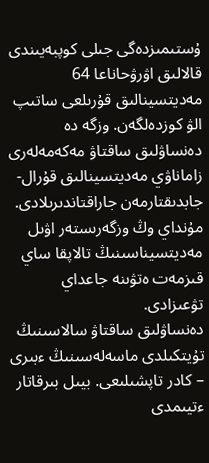ۇستىمىزدەگى جىلى كوپبەيىندى قالالىق اۋرۋحاناعا 64 مەديتسينالىق قۇرىلعى ساتىپ الۋ كوزدەلگەن. وزگە دە دەنساۋلىق ساقتاۋ مەكەمەلەرى زاماناۋي مەديتسينالىق قۇرال-جابدىقتارمەن جاراقتاندىرىلادى. مۇنداي وڭ وزگەرىستەر اۋىل مەديتسيناسىنىڭ تالاپقا ساي قىزمەت ەتۋىنە جاعداي تۋعىزادى.
دەنساۋلىق ساقتاۋ سالاسىنىڭ تۇيتكىلدى ماسەلەسىنىڭ ءبىرى – كادر تاپشىلىعى. بيىل بىرقاتار ءتيىمدى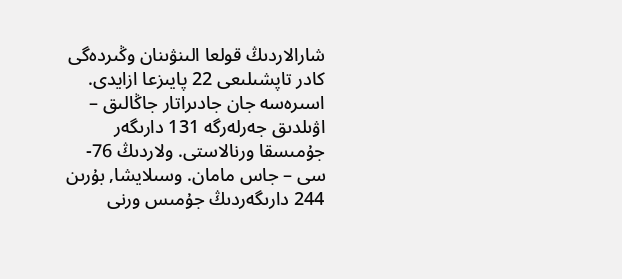شارالاردىڭ قولعا الىنۋىنان وڭىردەگى كادر تاپشىلىعى 22 پايىزعا ازايدى. اسىرەسە جان جادىراتار جاڭالىق – اۋىلدىق جەرلەرگە 131 دارىگەر جۇمىسقا ورنالاستى. ولاردىڭ 76-سى – جاس مامان. وسىلايشا, بۇرىن 244 دارىگەردىڭ جۇمىس ورنى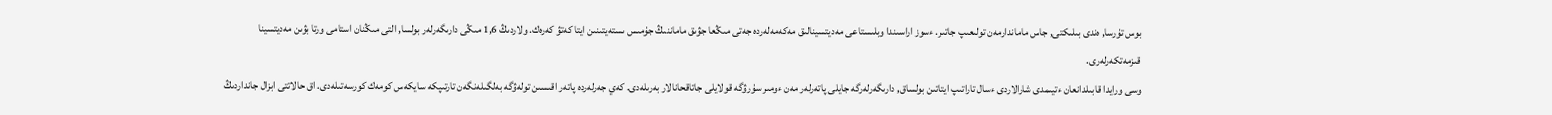بوس تۇرسا, ەندى بىلىكتى, جاس ماماندارمەن تولىعىپ جاتىر. ءسوز اراسىندا وبلىستاعى مەديتسينالىق مەكەمەلەردە جەتى مىڭعا جۋىق ماماننىڭ جۇمىس ىستەيتىنىن ايتا كەتۋ كەرەك. ولاردىڭ 1,6 مىڭى دارىگەرلەر بولسا, التى مىڭنان استامى ورتا بۋىن مەديتسينا قىزمەتكەرلەرى.
وسى ورايدا قابىلدانعان ءتيىمدى شارالاردى ءسال تاراتىپ ايتاتىن بولساق, دارىگەرلەرگە جايلى پاتەرلەر مەن ءومىر سۇرۋگە قولايلى جاتاقحانالار بەرىلەدى. كەي جەرلەردە پاتەر اقىسىن تولەۋگە بەلگىلەنگەن تارتىپكە سايكەس كومەك كورسەتىلەدى. اق حالاتتى ابزال جانداردىڭ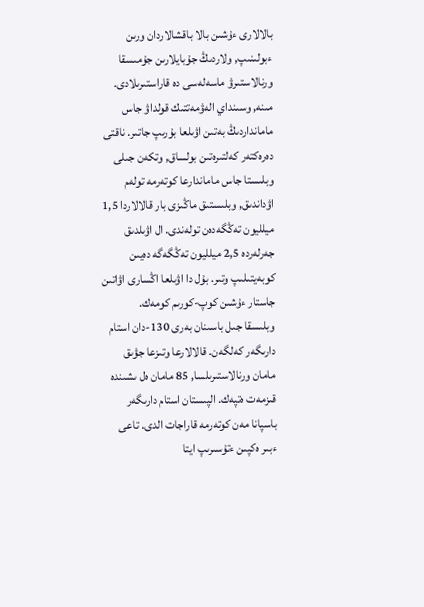بالالارى ءۇشىن بالا باقشالاردان ورىن ءبولىنىپ, ولاردىڭ جۇبايلارىن جۇمىسقا ورنالاستىرۋ ماسەلەسى دە قاراستىرىلادى. مىنە, وسىنداي الەۋمەتتىك قولداۋ جاس مامانداردىڭ بەتىن اۋىلعا بۇرىپ جاتىر. ناقتى دەرەكتەر كەلتىرەتىن بولساق, وتكەن جىلى وبلىستا جاس ماماندارعا كوتەرمە تولەم اۋداندىق, وبلىستىق ماڭىزى بار قالالاردا 1,5 ميلليون تەڭگەدەن تولەندى. ال اۋىلدىق جەرلەردە 2,5 ميلليون تەڭگەگە دەيىن كوبەيتىلىپ وتىر. بۇل دا اۋىلعا اڭسارى اۋاتىن جاستار ءۇشىن كوپ-كورىم كومەك.
وبلىسقا جىل باسىنان بەرى 130-دان استام دارىگەر كەلگەن. قالالارعا وتىزعا جۋىق مامان ورنالاستىرىلسا, 85 مامان ەل ىشىندە قىزمەت ەتپەك. الپىستان استام دارىگەر باسپانا مەن كوتەرمە قاراجات الدى. تاعى ءبىر ەكپىن ءتۇسىرىپ ايتا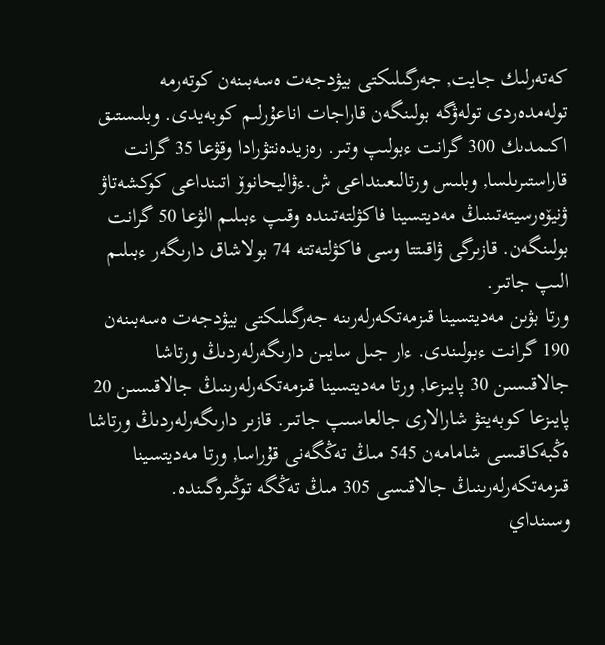كەتەرلىك جايت, جەرگىلىكتى بيۋدجەت ەسەبىنەن كوتەرمە تولەمدەردى تولەۋگە بولىنگەن قاراجات اناعۇرلىم كوبەيدى. وبلىستىق اكىمدىك 300 گرانت ءبولىپ وتىر. رەزيدەنتۋرادا وقۋعا 35 گرانت قاراستىرىلسا, وبلىس ورتالىعىنداعى ش.ءۋاليحانوۆ اتىنداعى كوكشەتاۋ ۋنيۆەرسيتەتىنىڭ مەديتسينا فاكۋلتەتىندە وقىپ ءبىلىم الۋعا 50 گرانت بولىنگەن. قازىرگى ۋاقىتتا وسى فاكۋلتەتتە 74 بولاشاق دارىگەر ءبىلىم الىپ جاتىر.
ورتا بۋىن مەديتسينا قىزمەتكەرلەرىنە جەرگىلىكتى بيۋدجەت ەسەبىنەن 190 گرانت ءبولىندى. ءار جىل سايىن دارىگەرلەردىڭ ورتاشا جالاقىسىن 30 پايىزعا, ورتا مەديتسينا قىزمەتكەرلەرىنىڭ جالاقىسىن 20 پايىزعا كوبەيتۋ شارالارى جالعاسىپ جاتىر. قازىر دارىگەرلەردىڭ ورتاشا ەڭبەكاقىسى شامامەن 545 مىڭ تەڭگەنى قۇراسا, ورتا مەديتسينا قىزمەتكەرلەرىنىڭ جالاقىسى 305 مىڭ تەڭگە توڭىرەگىندە.
وسىنداي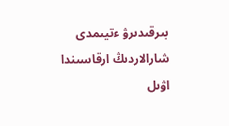بىرقىدىرۋ ءتيىمدى شارالاردىڭ ارقاسىندا اۋىل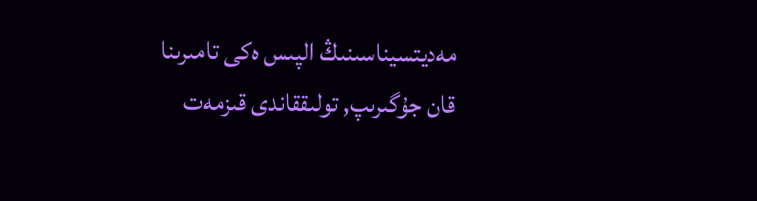مەديتسيناسىنىڭ الپىس ەكى تامىرىنا قان جۇگىرىپ, تولىققاندى قىزمەت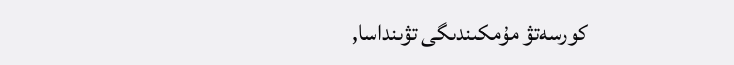كورسەتۋ مۇمكىندىگى تۋىنداسا,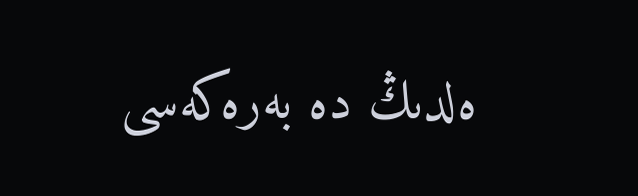ەلدىڭ دە بەرەكەسى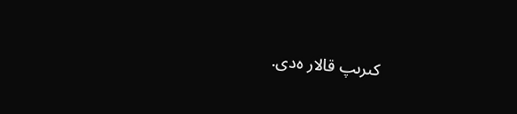كىرىپ قالار ەدى.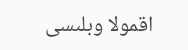اقمولا وبلىسى